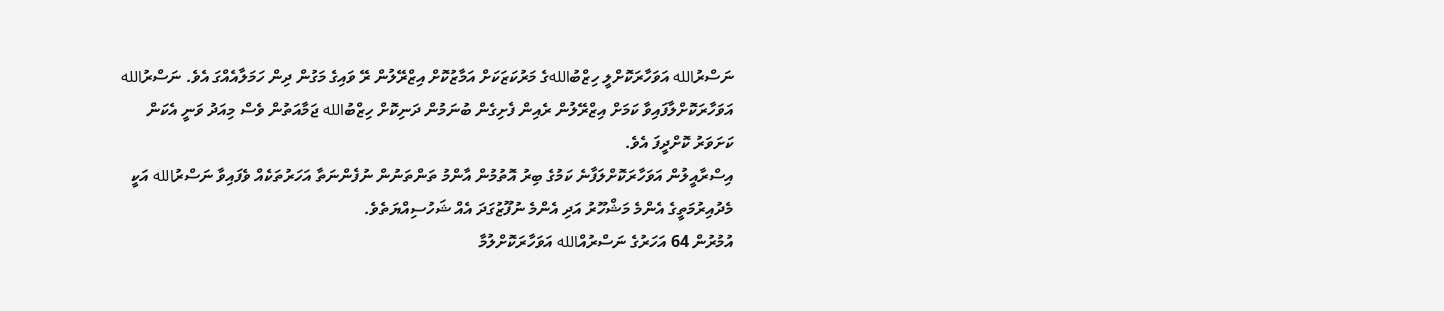ނަސްރުالله އަވަހާރަކޮށްލީ ހިޒްބުاللهގެ މަރުކަޒަކަށް އަމާޒުކޮށް އިޒްރޭލުން ރޭ ވައިގެ މަގުން ދިން ހަމަލާއެއްގަ އެވެ. ނަސްރުالله އަވަހާރަކޮށްލާފައިވާ ކަމަށް އިޒްރޭލުން ރެއިން ފެށިގެން ބުނަމުން ދަނިކޮށް ހިޒްބުالله ޖަމާއަތުން ވެސް މިއަދު ވަނީ އެކަން ކަށަވަރު ކޮށްދީފަ އެވެ.
އިސްރާއީލުން އަވަހާރަކޮށްލަފާނެ ކަމުގެ ބިރު އޮތުމުން އާންމު ތަންތަނުން ނުފެންނަތާ އަހަރުތަކެއް ވެފައިވާ ނަސްރުالله އަކީ މެދުއިރުމަތީގެ އެންމެ މަޝްހޫރު އަދި އެންމެ ނުފޫޒުގަދަ އެއް ޝަހުސިއްޔަތެވެ.
އުމުރުން 64 އަހަރުގެ ނަސްރުއްالله އަވަހާރަކޮށްލުމާ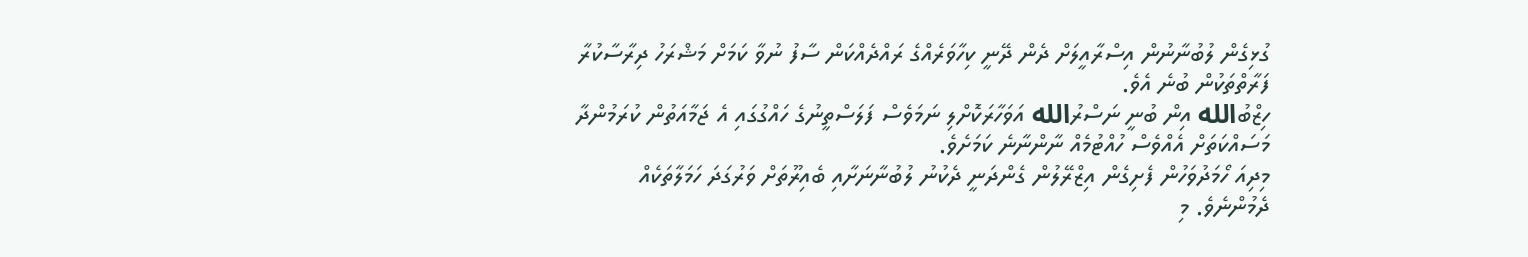ގުޅިގެން ލުބުނާނުން އިސްރާއީލަށް ދެން ދޭނީ ކިހާވަރެއްގެ ރައްދެއްކަން ސާފު ނުވާ ކަމަށް މަޝްރަހު ދިރާސާކުރާ ފަރާތްތަކުން ބުނެ އެވެ.
ހިޒްބުالله އިން ބުނީ ނަސްރުالله އަވަހާރަކޮށްލި ނަމަވެސް ފަލަސްތީނުގެ ހައްގުގައި އެ ޖަމާއަތުން ކުރަމުންދާ މަސައްކަތަށް އެއްވެސް ހުއްޓުމެއް ނާންނާނެ ކަމަށެވެ.
މިދިއަ ހޯމަދުވަހުން ފެށިގެން އިޒްރޭލުން ގެންދަނީ ދެކުނު ލުބުނާނަށާއި ބެއިރޫތަށް ވަރުގަދަ ހަމަލާތަކެއް ދެމުންނެވެ. މި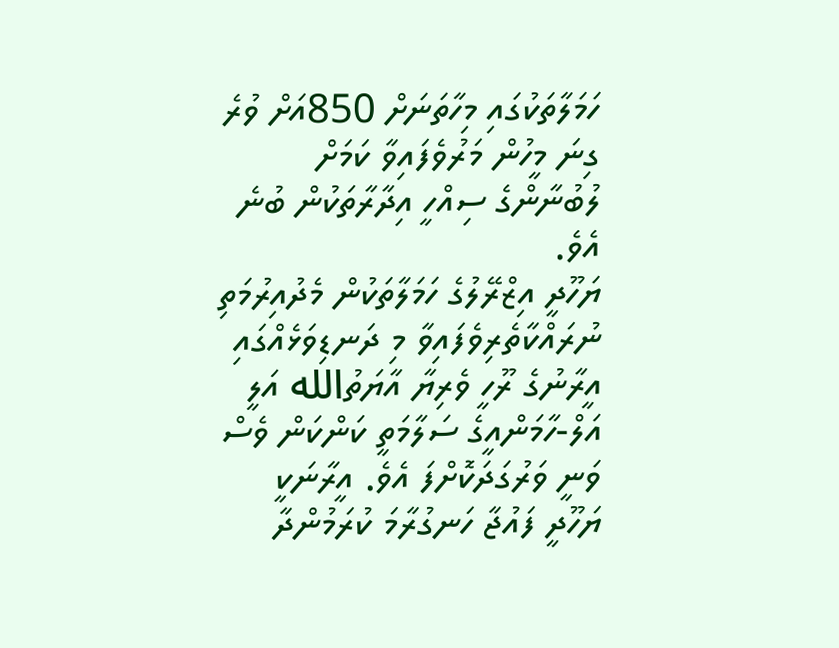ހަމަލާތަކުގައި މިހާތަނަށް 850އަށް ވުރެ ގިނަ މީހުން މަރުވެފައިވާ ކަމަށް ލުބުނާންގެ ސިއްހީ އިދާރާތަކުން ބުނެ އެވެ.
ޔަހޫދީ އިޒްރޭލުގެ ހަމަލާތަކުން މެދުއިރުމަތި ނުރައްކާތެރިވެފައިވާ މި ދަނޑިވަޅެއްގައި އީރާނުގެ ރޫހީ ވެރިޔާ އާޔަތުالله އަލީ އަލް-ހާމަންއީގެ ސަލާމަތީ ކަންކަން ވެސް ވަނީ ވަރުގަދަކޮށްފަ އެވެ. އީރާނަކީ ޔަހޫދީ ފައުޖާ ހަނގުރާމަ ކުރަމުންދާ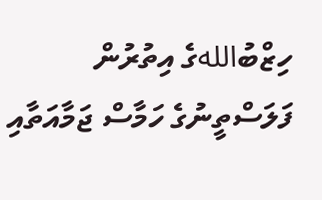ހިޒްބުاللهގެ އިތުރުން ފަލަސްތީނުގެ ހަމާސް ޖަމާއަތާއި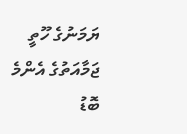ޔަމަނުގެ ހޫތީ ޖަމާއަތުގެ އެންމެ ބޮޑު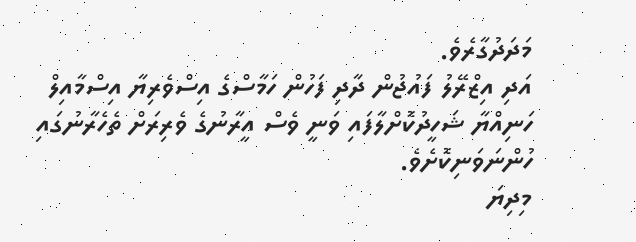މަދަދުގާރެވެ.
އަދި އިޒްރޭލު ފައުޖުން ދާދި ފަހުން ހަމާސްގެ އިސްވެރިޔާ އިސްމާއިލް ހަނިއްޔާ ޝަހީދުކޮށްލާފައި ވަނީ ވެސް އީރާނުގެ ވެރިރަށް ތެހެރާނުގައި ހުންނަވަނިކޮށެވެ.
މިދިޔަ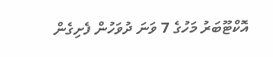އޮކްޓޫބަރު މަހުގެ 7 ވަނަ ދުވަހުން ފެށިގެން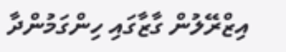އިޒްރޭލުން ގާޒާގައި ހިންގަމުންދާ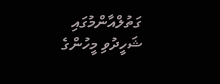ގަތުލްއާންމުގައި ޝަހީދުވި މީހުންގެ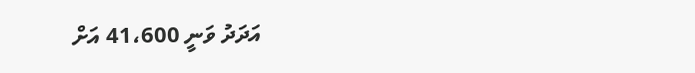އަދަދު ވަނީ 41،600 އަށް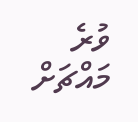ވުރެ މައްޗަށް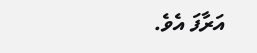އަރާފަ އެވެ.